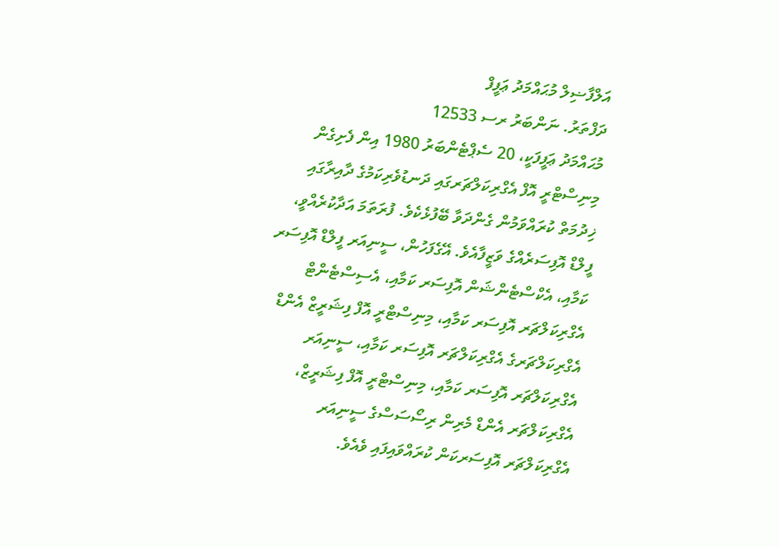އަލްފާޟިލް މުޙައްމަދު ޢަފީފް
ދަފްތަރު. ނަންބަރު ރސ 12533
މުޙައްމަދު ޢަފީފަކީ، 20 ސެޕްޓެންބަރު 1980 އިން ފެށިގެން މިނިސްޓްރީ އޮފް އެގްރިކަލްޗަރގައި ދަނޑުވެރިކަމުގެ ދާއިރާގައި ޚިދުމަތް ކުރައްވަމުން ގެންދަވާ ބޭފުޅެކެވެ. ފުރަތަމަ އަދާކުރެއްވީ، ފީލްޑް އޮފިސަރެއްގެ ވަޒީފާއެވެ. އޭގެފަހުން، ސީނިއަރ ފީލްޑް އޮފިސަރ ކަމާއި، އެކްސްޓެންޝަން އޮފިސަރ ކަމާއި، އެސިސްޓެންޓް އެގްރިކަލްޗަރ އޮފިސަރ ކަމާއި، މިނިސްޓްރީ އޮފް ފިޝަރީޒް އެންޑް އެގްރިކަލްޗަރގެ އެގްރިކަލްޗަރ އޮފިސަރ ކަމާއި، ސީނިއަރ އެގްރިކަލްޗަރ އޮފިސަރ ކަމާއި، މިނިސްޓްރީ އޮފް ފިޝަރީޒް، އެގްރިކަލްޗަރ އެންޑް މެރިން ރިސޯސަސްގެ ސީނިއަރ އެގްރިކަލްޗަރ އޮފިސަރކަން ކުރައްވައިފައި ވެއެވެ.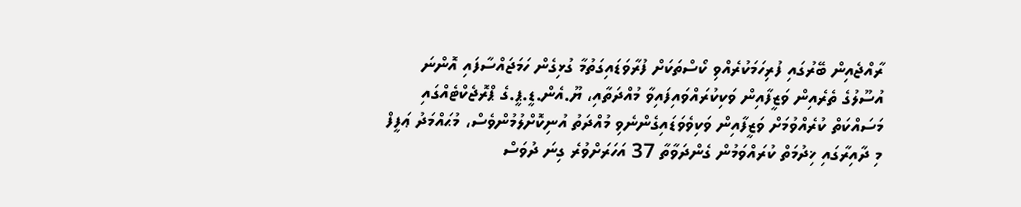ރާއްޖެއިން ބޭރުގައި ފުރިހަމަކުރެއްވި ކޯސްތަކަށް ފުރާވަޑައިގަތުމާ ގުޅިގެން ހަމަޖައްސާފައި އޮންނަ އުސޫލުގެ ތެރެއިން ވަޒީފާއިން ވަކިކުރައްވައިފައިވާ މުއްދަތާއި، ޔޫ.އެން.ޑީ.ޕީ.ގެ ޕްރޮޖެކްޓެއްގައި މަސައްކަތް ކުރެއްވުމަށް ވަޒީފާއިން ވަކިވެވަޑައިގެންނެވި މުއްދަތު އުނިކޮށްލުމުންވެސް، މުޙައްމަދު ޢަފީފް މި ދާއިރާގައި ޚިދުމަތް ކުރައްވަމުން ގެންދަވާތާ 37 އަހަރަށްވުރެ ގިނަ ދުވަސް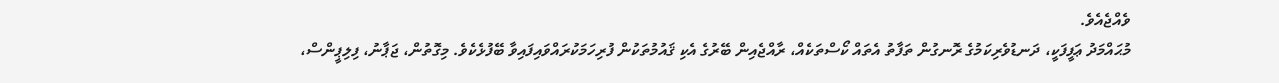ވެއްޖެއެވެ.
މުޙައްމަދު ޢަފީފަކީ، ދަނޑުވެރިކަމުގެ ރޮނގުން ތަފާތު އެތައް ކޯސްތަކެއް، ރާއްޖެއިން ބޭރުގެ އެކި ޤައުމުތަކުން ފުރިހަމަކުރައްވައިފައިވާ ބޭފުޅެކެވެ. މިގޮތުން، ޖަޕާނު، ފިލިޕީންސް،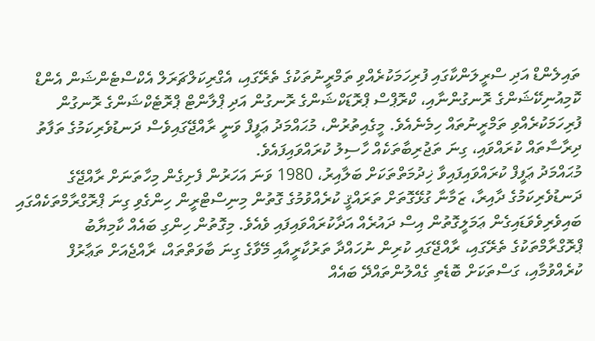ތައިލެންޑް އަދި ސްރީލަންކާގައި ފުރިހަމަކުރެއްވި ތަމްރީނުތަކުގެ ތެރޭގައި، އެގްރިކަލްޗަރަލް އެކްސްޓެންޝަން އެންޑް ކޮމިއުނިކޭޝަންގެ ރޮނގުންނާއި، ކްރޮޕްސް ޕްރޮޑަކްޝަންގެ ރޮނގުން އަދި ޕްލާންޓް ޕްރޮޓެކްޝަންގެ ރޮނގުން ފުރިހަމަކުރެއްވި ތަމްރީނުތައް ހިމެނެއެވެ. މީގެއިތުރުން، މުޙައްމަދު ޢަފީފް ވަނީ ރާއްޖޭގައިވެސް ދަނޑުވެރިކަމުގެ ތަފާތު ދިރާސާތައް ކުރައްވައި، ގިނަ ތަޖުރިބާތަކެއް ހާސިލު ކުރައްވައިފައެވެ.
މުޙައްމަދު ޢަފީފް ކުރައްވައިފައިވާ ޚިދުމަތްތަކަށް ބަލާއިރު، 1980 ވަނަ އަހަރުން ފެށިގެން މިހާތަނަށް ރާއްޖޭގެ ދަނޑުވެރިކަމުގެ ދާއިރާ، ޒަމާނާ ގުޅޭގޮތަށް ތަރައްޤީ ކުރެއްވުމުގެ ގޮތުން މިނިސްޓްރީން ހިންގެވި ގިނަ ޕްރޮގްރާމްތަކެއްގައި ބައިވެރިވެވަޑައިގެން ޢަމަލީގޮތުން އިސް ދައުރެއް އަދާކުރައްވައިފައި ވެއެވެ. މިގޮތުން ހިންގި ބައެއް ކާމިޔާބު ޕްރޮގްރާމްތަކުގެ ތެރޭގައި، ރާއްޖޭގައި ކުރިން ނުހައްދާ ތަރުކާރީއާއި މޭވާގެ ގިނަ ބާވަތްތައް، ރާއްޖެއަށް ތަޢާރުފް ކުރެއްވުމާއި، ގަސްތަކަށް ބޮޑެތި ގެއްލުންތައްދޭ ބައެއް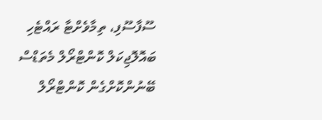ސޫފާސޫފި، ތިމާވެށްޓާ ރައްޓެހި ބައޮލޮޖިކަލް ކޮންޓްރޯލް މެތަޑްސް ބޭނުންކޮށްގެން ކޮންޓްރޯލް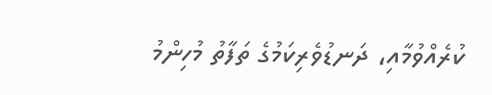ކުރެއްވުމާއި، ދަނޑުވެރިކަމުގެ ތަފާތު މުހިންމު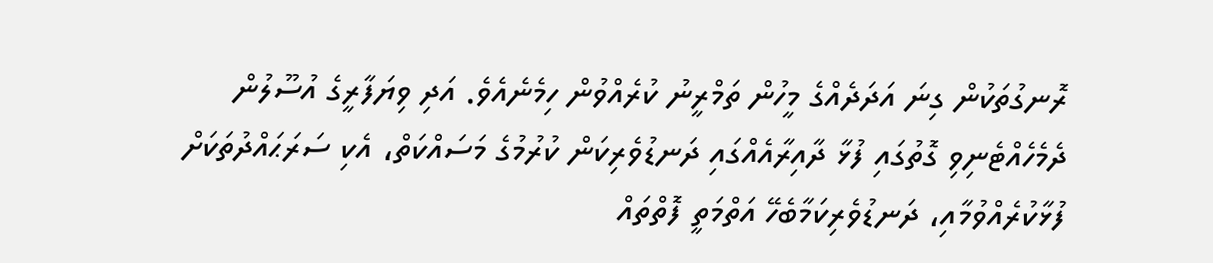ރޮނގުތަކުން ގިނަ އަދަދެއްގެ މީހުން ތަމްރީނު ކުރެއްވުން ހިމެނެއެވެ. އަދި ވިޔަފާރީގެ އުސޫލުން ދެމެހެއްޓެނިވި ގޮތުގައި ފުޅާ ދާއިރާއެއްގައި ދަނޑުވެރިކަން ކުރުމުގެ މަސައްކަތް، އެކި ސަރަޙައްދުތަކަށް ފުޅާކުރެއްވުމާއި، ދަނޑުވެރިކަމާބެހޭ އަތްމަތީ ފޮތްތައް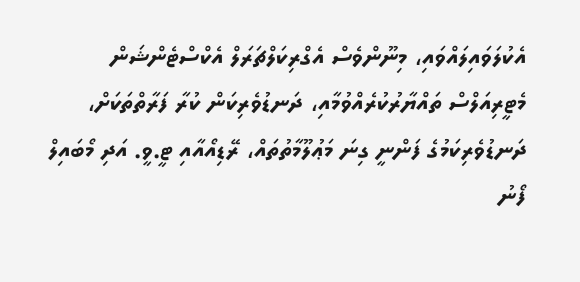އެކުލަވައިލައްވައި، މިނޫންވެސް އެގްރިކަލްޗަރަލް އެކްސްޓެންޝަން މެޓީރިއަލްސް ތައްޔާރުކުރެއްވުމާއި، ދަނޑުވެރިކަން ކުރާ ފަރާތްތަކަށް، ދަނޑުވެރިކަމުގެ ފަންނީ ގިނަ މަޢުލޫމާތުތައް، ރޭޑިއޯއާއި ޓީ.ވީ. އަދި މޯބައިލް ފޯނު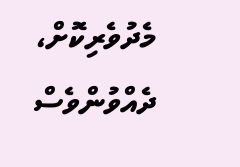މެދުވެރިކޮށް، ދެއްވުންވެސް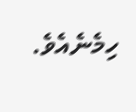ހިމެނެއެވެ.